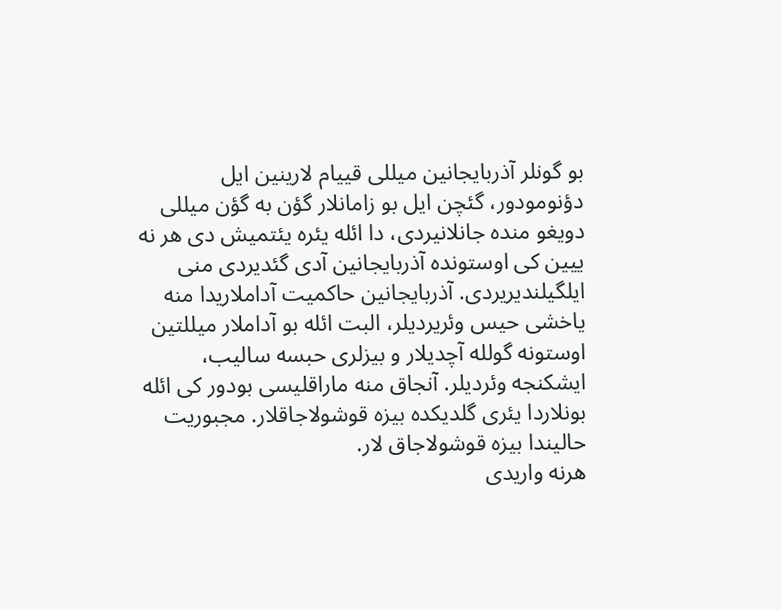بو گونلر آذربایجانین میللی قییام لارینین ایل دؤنومودور، گئچن ایل بو زامانلار گؤن به گؤن میللی دویغو منده جانلانیردی، دا ائله یئره یئتمیش دی هر نه ییین کی اوستونده آذربایجانین آدی گئدیردی منی ایلگیلندیریردی. آذربایجانین حاکمیت آداملاریدا منه یاخشی حیس وئریردیلر، البت ائله بو آداملار میللتین اوستونه گولله آچدیلار و بیزلری حبسه سالیب، ایشکنجه وئردیلر. آنجاق منه ماراقلیسی بودور کی ائله بونلاردا یئری گلدیکده بیزه قوشولاجاقلار. مجبوریت حالیندا بیزه قوشولاجاق لار.
هرنه واریدی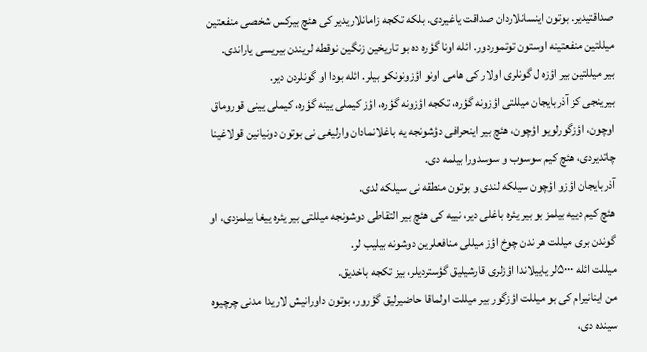صداقتیدیر. بوتون اینسانلاردان صداقت یاغیردی. بلکه تکجه زامانلاریدیر کی هئچ بیرکس شخصی منفعتین میللتین منفعتینه اوستون توتموردور. ائله اونا گؤره ده بو تاریخین زنگین نوقطه لریندن بیریسی یاراندی.
بیر میللتین بیر اؤزه ل گونلری اولار کی هامی اونو اؤزونونکو بیلر. ائله بودا او گونلردن دیر.
بیرینجی کز آذربایجان میللتی اؤزونه گؤره، تکجه اؤزونه گؤره، اؤز کیملی یینه گؤره، کیملی یینی قوروماق اوچون، اؤزگورلویو اؤچون، هئچ بیر اینحرافی دؤشونجه یه باغلانمادان وارلیغی نی بوتون دونیانین قولاغینا چاتدیردی، هئچ کیم سوسوب و سوسدورا بیلمه دی.
آذربایجان اؤزو اؤچون سیلکه لندی و بوتون منطقه نی سیلکه لدی.
هئچ کیم دییه بیلمز بو بیر یئره باغلی دیر، نییه کی هئچ بیر التقاطی دوشونجه میللتی بیر یئره ییغا بیلمزدی، او گوندن بری میللت هر ندن چوخ اؤز میللی منافعلرین دوشونه بیلیب لر.
میللت ائله ۵۰۰۰لر یاییلاندا اؤزلری قارشیلیق گؤستردیلر، بیز تکجه باخدیق.
من اینانیرام کی بو میللت اؤزگور بیر میللت اولماقا حاضیرلیق گؤرور، بوتون داورانیش لاریدا مدنی چرچیوه سینده دی،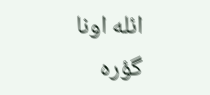ائله اونا گؤره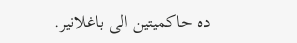ده حاکمیتین الی باغلانیر.